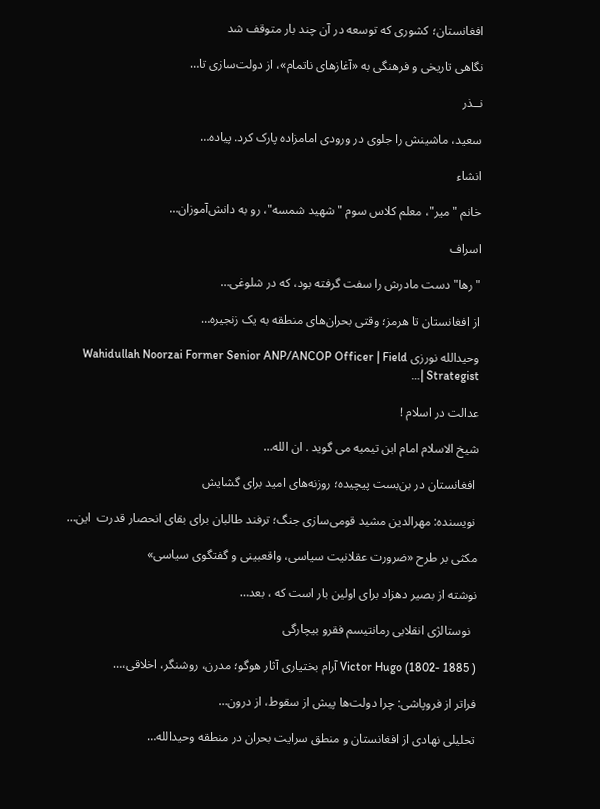افغانستان؛ کشوری که توسعه در آن چند بار متوقف شد

نگاهی تاریخی و فرهنگی به «آغازهای ناتمام»، از دولت‌سازی تا…

نــذر

سعید، ماشینش را جلوی در ورودی امامزاده پارک کرد. پیاده…

انشاء

خانم "میر"، معلم کلاس سوم "شهید شمسه"، رو به دانش‌آموزان…

اسراف

"رها" دست مادرش را سفت گرفته بود، که در شلوغی…

از افغانستان تا هرمز؛ وقتی بحران‌های منطقه به یک زنجیره…

وحیدالله نورزی Wahidullah Noorzai Former Senior ANP/ANCOP Officer | Field Strategist |…

عدالت در اسلام !

شیخ الاسلام امام ابن تیمیه می گوید . ان الله…

 افغانستان در بن‌بست پیچیده؛ روزنه‌های امید برای گشایش

 نویسنده: مهرالدین مشید قومی‌سازی جنگ؛ ترفند طالبان برای بقای انحصار قدرت  این…

مکثی بر طرح «ضرورت عقلانیت سیاسی، واقعبینی و گفتگوی سیاسی»

نوشته از بصیر دهزاد برای اولین بار است که ، بعد…

  نوستالژی انقلابی رمانتیسم فقرو بیچارگی

Victor Hugo (1802- 1885 ) آرام بختیاری آثار هوگو؛ مدرن، روشنگر، اخلاقی،…

فراتر از فروپاشی: چرا دولت‌ها پیش از سقوط، از درون…

تحلیلی نهادی از افغانستان و منطق سرایت بحران در منطقه وحیدالله…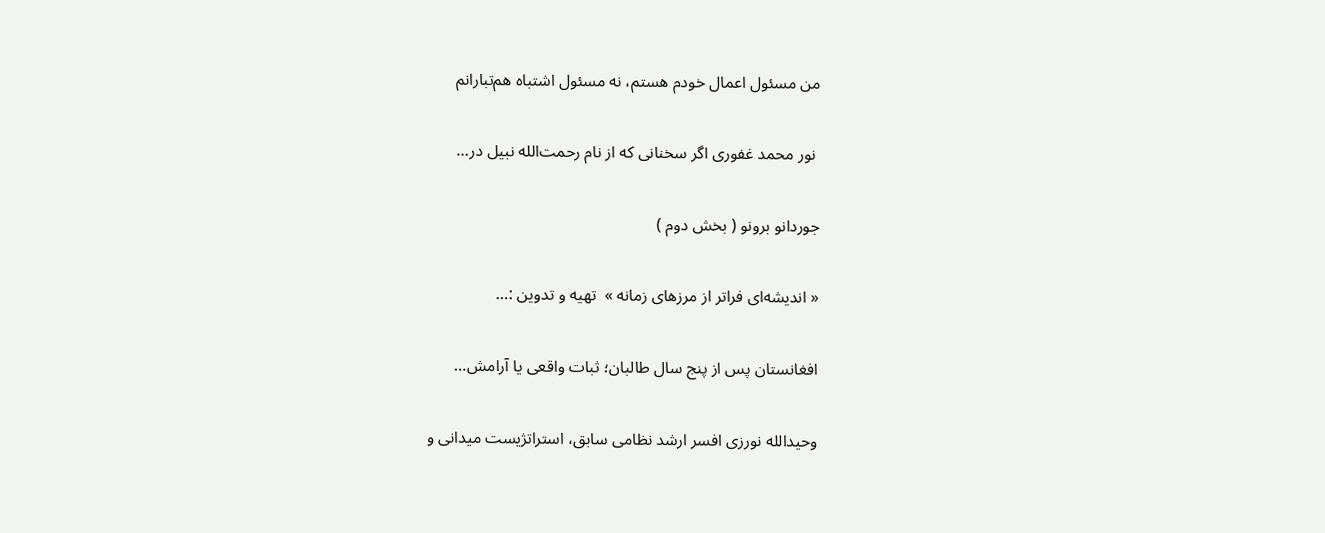من مسئول اعمال خودم هستم، نه مسئول اشتباه هم‌تبارانم

 نور محمد غفوری اگر سخنانی که از نام رحمت‌الله نبیل در…

جوردانو برونو ( بخش دوم )

« اندیشه‌ای فراتر از مرزهای زمانه »  تهیه و تدوین :…

افغانستان پس از پنج سال طالبان؛ ثبات واقعی یا آرامش…

وحیدالله نورزی افسر ارشد نظامی سابق، استراتژیست میدانی و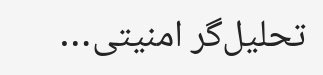تحلیل‌گر امنیتی…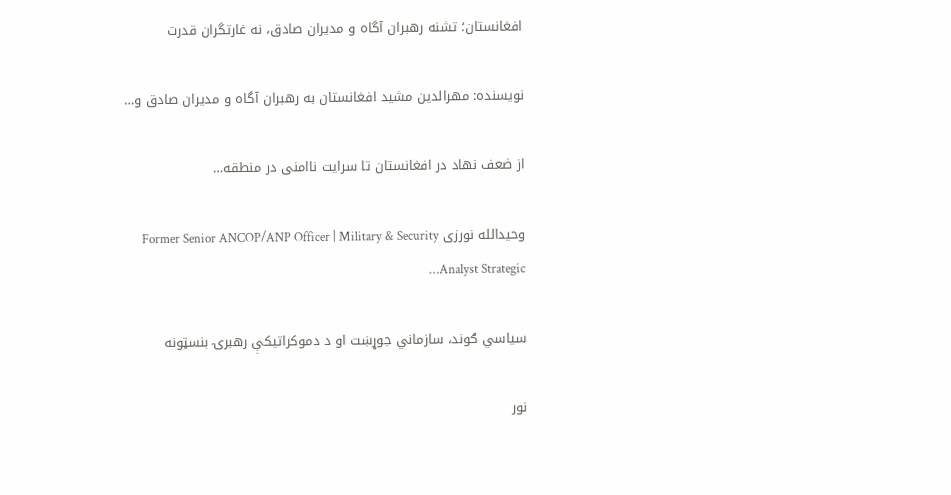افغانستان؛ تشنه رهبران آگاه و مدیران صادق، نه غارتگران قدرت

نویسنده: مهرالدین مشید افغانستان به رهبران آگاه و مدیران صادق و…

از ضعف نهاد در افغانستان تا سرایت ناامنی در منطقه…

وحیدالله نورزی Former Senior ANCOP/ANP Officer | Military & Security Analyst Strategic…

سیاسي ګوند، سازماني جوړښت او د دموکراتیکې رهبرۍ بنسټونه

نور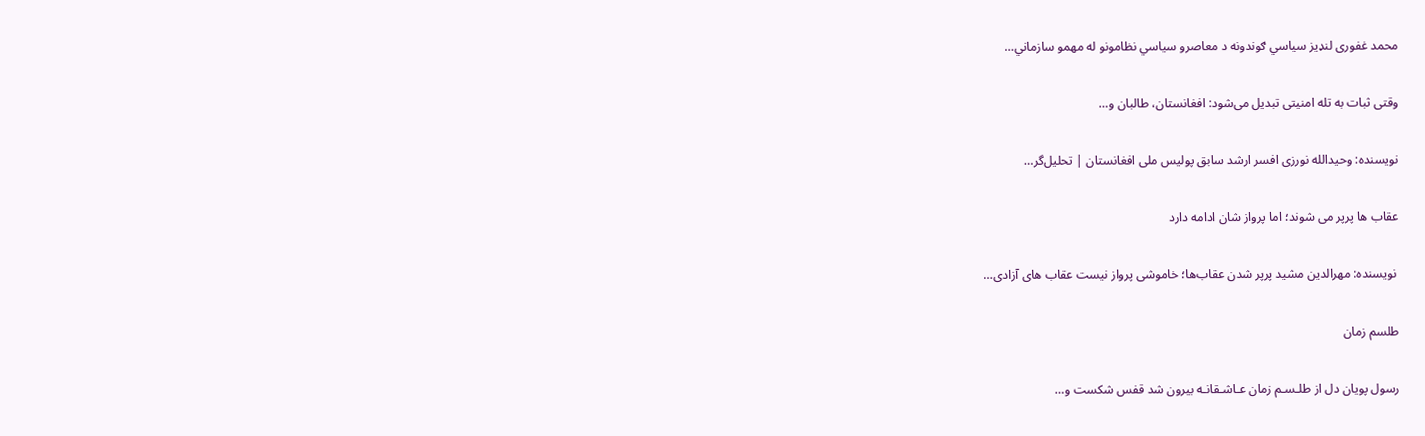محمد غفوری لنډیز سیاسي ګوندونه د معاصرو سیاسي نظامونو له مهمو سازماني…

وقتی ثبات به تله امنیتی تبدیل می‌شود: افغانستان، طالبان و…

نویسنده: وحیدالله نورزی افسر ارشد سابق پولیس ملی افغانستان | تحلیل‌گر…

عقاب ها پرپر می شوند؛ اما پرواز شان ادامه دارد

 نویسنده: مهرالدین مشید پرپر شدن عقاب‌ها؛ خاموشی پرواز نیست عقاب‌ های آزادی…

طلسم زمان

رسول پویان دل از طلـسـم زمان عـاشـقانـه بیرون شد قفس شکست و…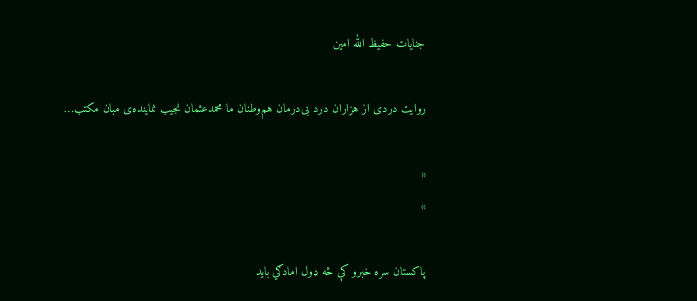جنایات حفیظ الله امین

روایت دردی از هزاران درد بی‌درمان هم‌وطنان ما محمدعثمان نجیب نماینده‌ی مبان مکتب…

«
»

پاکستان سره خبرو کې څه ډول امادګي بايد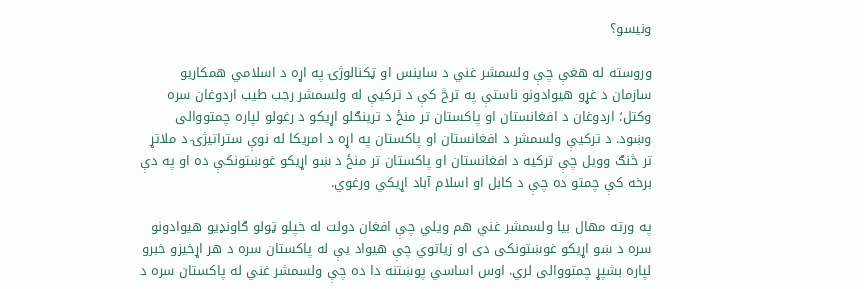ونيسو؟

وروسته له هغې چې ولسمشر غني د ساينس او ټکنالوژۍ په اړه د اسلامي همکاريو سازمان د غړو هيوادونو ناستې په ترڅ کې د ترکيې له ولسمشر رجب طيب اردوغان سره وکتل؛ اردوغان د افغانستان او پاکستان تر منځ د ترينګلو اړيکو د رغولو لپاره چمتووالی وښود. د ترکيې ولسمشر د افغانستان او پاکستان په اړه د امریکا له نوې ستراتيژۍ د ملاتړ تر څنګ وويل چې ترکيه د افغانستان او پاکستان تر منځ د ښو اړيکو غوښتونکې ده او په دې برخه کې چمتو ده چې د کابل او اسلام آباد اړيکي ورغوي.

په ورته مهال بيا ولسمشر غني هم ويلي چې افغان دولت له خپلو ټولو ګاونډيو هيوادونو سره د ښو اړيکو غوښتونکی دی او زياتوي چې هيواد يې له پاکستان سره د هر اړخيزو خبرو لپاره بشپړ چمتووالی لري. اوس اساسي پوښتنه دا ده چې ولسمشر غني له پاکستان سره د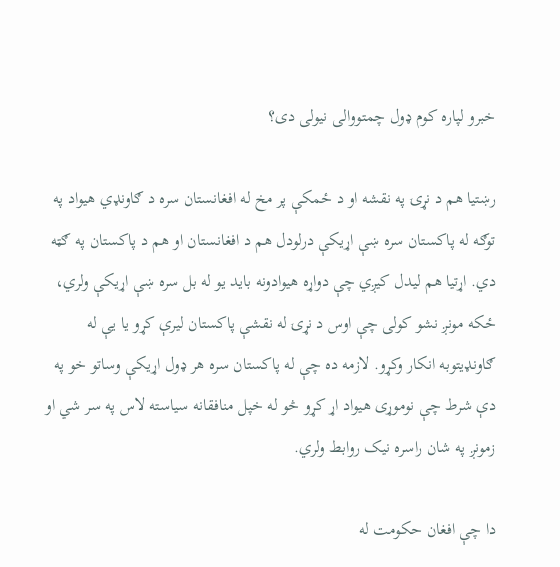خبرو لپاره کوم ډول چمتووالی نيولی دی؟

رښتيا هم د نړۍ په نقشه او د ځمکې پر مخ له افغانستان سره د ګاونډي هيواد په توګه له پاکستان سره ښې اړیکې درلودل هم د افغانستان او هم د پاکستان په ګټه دي. اړتيا هم ليدل کيږي چې دواړه هيوادونه بايد يو له بل سره ښې اړيکې ولري، ځکه مونږ نشو کولی چې اوس د نړۍ له نقشې پاکستان ليرې کړو يا يې له ګاونډيتوبه انکار وکړو. لازمه ده چې له پاکستان سره هر ډول اړيکې وساتو خو په دې شرط چې نوموړی هيواد اړ کړو څو له خپل منافقانه سياسته لاس په سر شي او زمونږ په شان راسره نيک روابط ولري.

دا چې افغان حکومت له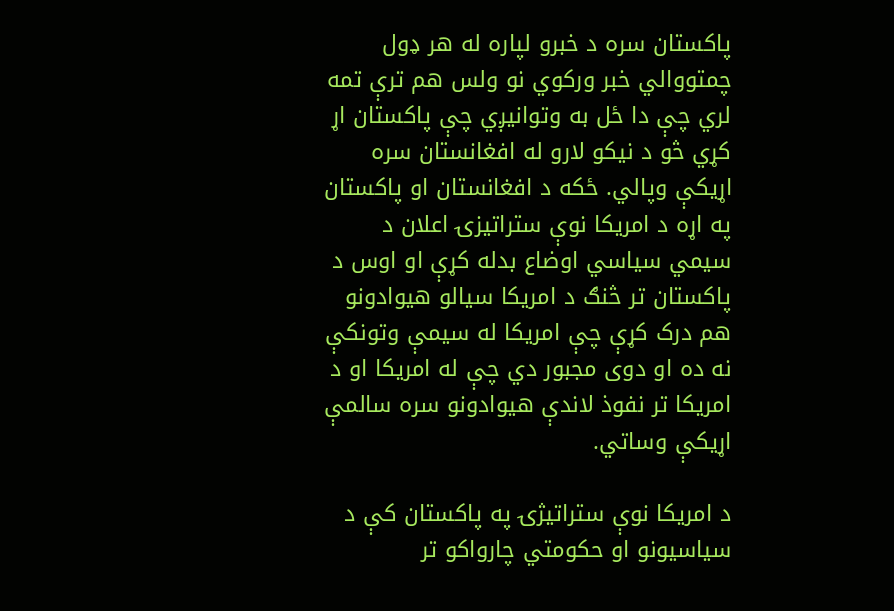پاکستان سره د خبرو لپاره له هر ډول چمتووالي خبر ورکوي نو ولس هم ترې تمه لري چې دا ځل به وتوانيږي چې پاکستان اړ کړي څو د نيکو لارو له افغانستان سره اړيکې وپالي. ځکه د افغانستان او پاکستان په اړه د امریکا نوې ستراتيزۍ اعلان د سيمي سياسي اوضاع بدله کړې او اوس د پاکستان تر څنګ د امریکا سيالو هيوادونو هم درک کړې چې امریکا له سيمې وتونکې نه ده او دوی مجبور دي چې له امریکا او د امريکا تر نفوذ لاندې هيوادونو سره سالمې اړیکې وساتي.

د امريکا نوې ستراتيژۍ په پاکستان کې د سياسيونو او حکومتي چارواکو تر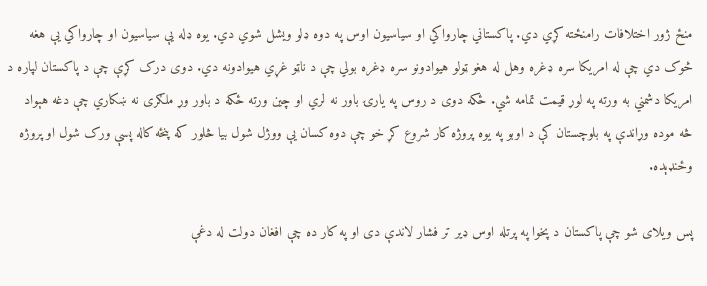منځ ژور اختلافات رامنځته کړي دي. پاکستاني چارواکي او سياسيون اوس په دوه ډلو ويشل شوي دي. يوه ډله يې سياسيون او چارواکي يې هغه څوک دي چې له امريکا سره ډغره وهل له هغو ټولو هيوادونو سره ډغره بولي چې د ناټو غړي هيوادونه دي. دوی درک کړې چې د پاکستان لپاره د امريکا دشمني به ورته په لوړ قيمت تمامه شي. ځکه دوی د روس په يارۍ باور نه لري او چين ورته ځکه د باور وړ ملګری نه ښکاري چې دغه هېواد څه موده وړاندې په بلوچستان کې د اوبو په یوه پروژه کار شروع کړ خو چې دوه کسان یې ووژل شول بیا څلور که پنځه کاله پسې ورک شول او پروژه وځنډېده.

پس ويلای شو چې پاکستان د پخوا په پرتله اوس ډير تر فشار لاندې دی او په کار ده چې افغان دولت له دغې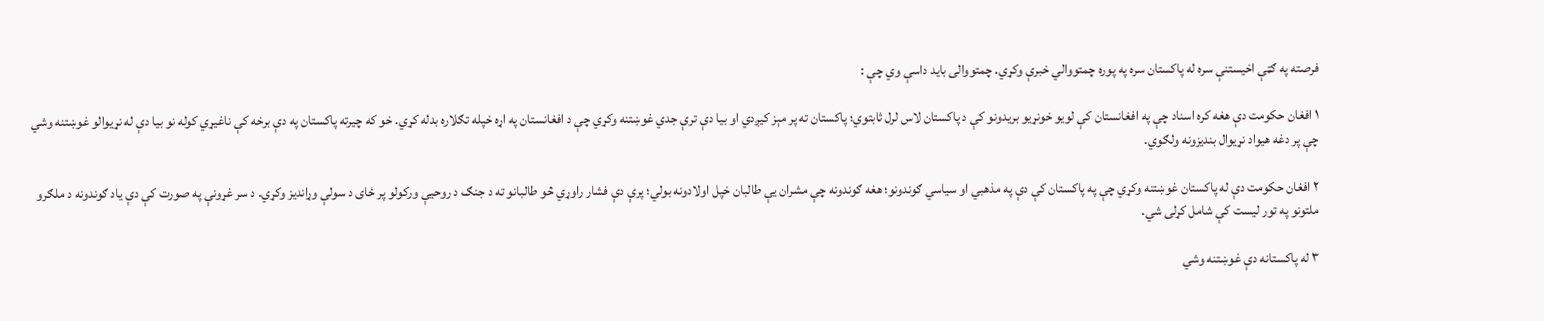فرصته په ګټې اخيستنې سره له پاکستان سره په پوره چمتووالي خبرې وکړي. چمتووالی بايد داسې وي چې :

۱ افغان حکومت دې هغه کره اسناد چې په افغانستان کې لويو خونړيو بريدونو کې د پاکستان لاس لرل ثابتوي؛ پاکستان ته پر مېز کيږدي او بيا دې ترې جدي غوښتنه وکړي چې د افغانستان په اړه خپله تګلاره بدله کړي. خو که چيرته پاکستان په دې برخه کې ناغيړي کوله نو بيا دې له نړيوالو غوښتنه وشي چې پر دغه هيواد نړيوال بنديزونه ولګوي.

۲ افغان حکومت دې له پاکستان غوښتنه وکړي چې په پاکستان کې دې په مذهبي او سياسي ګوندونو؛ هغه ګوندونه چې مشران يې طالبان خپل اولادونه بولي؛ پرې دې فشار راوړي څو طالبانو ته د جنګ د روحيې ورکولو پر ځای د سولې وړانديز وکړي. د سر غړونې په صورت کې دې ياد ګوندونه د ملګرو  ملتونو په تور لیست کې شامل کړلی شي.

۳ له پاکستانه دې غوښتنه وشي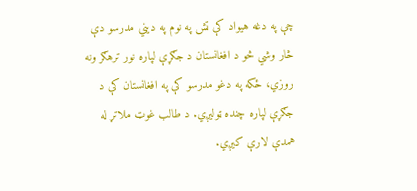چې په دغه هيواد کې تش په نوم په دیني مدرسو دې څار وشي څو د افغانستان د جګړې لپاره نور ترهګر ونه روزي، ځکه په دغو مدرسو کې په افغانستان کې د جګړې لپاره چنده ټوليږي. د طالب غوټ ملاتړ له همدې لارې کيږي.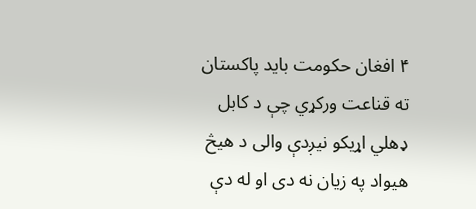۴ افغان حکومت بايد پاکستان ته قناعت ورکړي چې د کابل ډهلي اړيکو نيږدې والی د هيڅ هيواد په زیان نه دی او له دې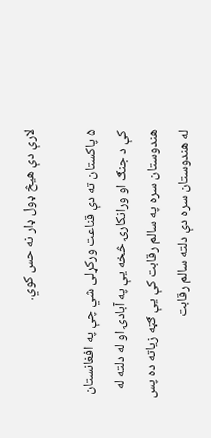لارې دې هيڅ ډول ډار نه حس کوي.

۵ پاکستان ته دې قناعت ورکړلی شي چې په افغانستان کې د جنګ او ورانکارۍ څخه يې په آبادۍ او له دلته له هندوستان سره په سالم رقابت کې يې ګټه زياته ده پس له هندوستان سره دې دلته سالم رقابت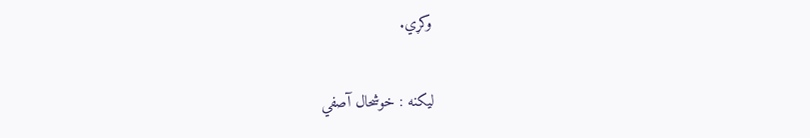وکړي.

لیکنه : خوشحال آصفي